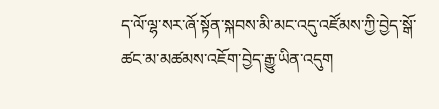ད་ལོ་ལྷ་སར་ཞོ་སྟོན་སྐབས་མི་མང་འདུ་འཛོམས་ཀྱི་བྱེད་སྒོ་ཚང་མ་མཚམས་འཇོག་བྱེད་རྒྱུ་ཡིན་འདུག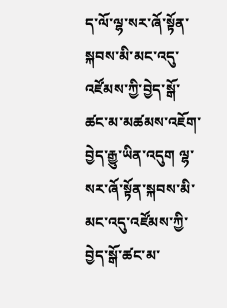ད་ལོ་ལྷ་སར་ཞོ་སྟོན་སྐབས་མི་མང་འདུ་འཛོམས་ཀྱི་བྱེད་སྒོ་ཚང་མ་མཚམས་འཇོག་བྱེད་རྒྱུ་ཡིན་འདུག ལྷ་སར་ཞོ་སྟོན་སྐབས་མི་མང་འདུ་འཛོམས་ཀྱི་བྱེད་སྒོ་ཚང་མ་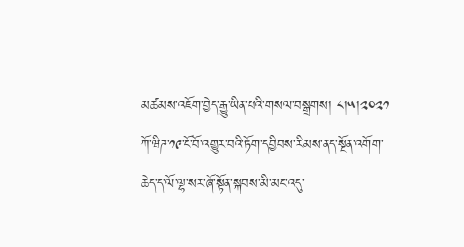མཚམས་འཇོག་བྱེད་རྒྱུ་ཡིན་པའི་གསལ་བསྒྲགས། ༨།༥།༢༠༢༡
ཀོ་ཝིཌ་༡༩་ངོ་བོ་འགྱུར་བའི་ཏོག་དབྱིབས་རིམས་ནད་སྔོན་འགོག་ཆེད་ད་ལོ་ལྷ་སར་ཞོ་སྟོན་སྐབས་མི་མང་འདུ་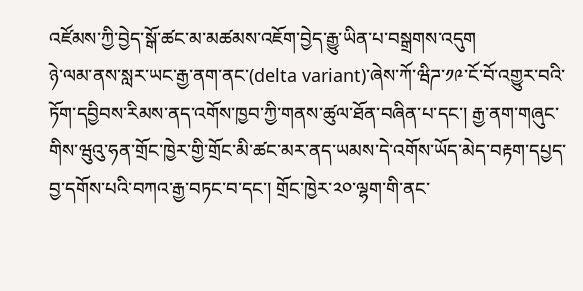འཛོམས་ཀྱི་བྱེད་སྒོ་ཚང་མ་མཚམས་འཇོག་བྱེད་རྒྱུ་ཡིན་པ་བསྒྲགས་འདུག
ཉེ་ལམ་ནས་སླར་ཡང་རྒྱ་ནག་ནང་(delta variant)་ཞེས་ཀོ་ཝིཌ་༡༩་ངོ་བོ་འགྱུར་བའི་ཏོག་དབྱིབས་རིམས་ནད་འགོས་ཁྱབ་ཀྱི་གནས་ཚུལ་ཐོན་བཞིན་པ་དང་། རྒྱ་ནག་གཞུང་གིས་ཝུའུ་ཧན་གྲོང་ཁྱེར་གྱི་གྲོང་མི་ཚང་མར་ནད་ཡམས་དེ་འགོས་ཡོད་མེད་བརྟག་དཔྱད་བྱ་དགོས་པའི་བཀའ་རྒྱ་བཏང་བ་དང་། གྲོང་ཁྱེར་༢༠་ལྷག་གི་ནང་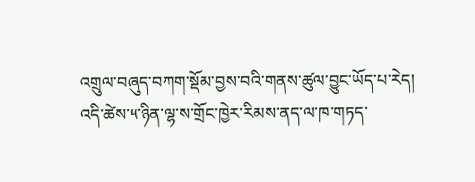འགྲུལ་བཞུད་བཀག་སྡོམ་བྱས་བའི་གནས་ཚུལ་བྱུང་ཡོད་པ་རེད།
འདི་ཚེས་༥་ཉིན་ལྷ་ས་གྲོང་ཁྱེར་རིམས་ནད་ལ་ཁ་གཏད་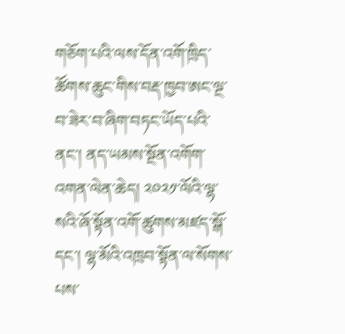གཅོག་པའི་ལས་དོན་འགོ་ཁྲིད་ཚོགས་ཆུང་གིས་བརྡ་ཁྱབ་ཨང་ལྔ་བ་ཟེར་བ་ཞིག་བཏང་ཡོད་པའི་ནང་། ནད་ཡམས་སྔོན་འགོག་འགན་ལེན་ཆེད། ༢༠༢༡་ལོའི་ལྷ་སའི་ཞོ་སྟོན་འགོ་ཚུགས་མཛད་སྒོ་དང་། ལྷ་མོའི་འཁྲབ་སྟོན་ལ་སོགས་པས་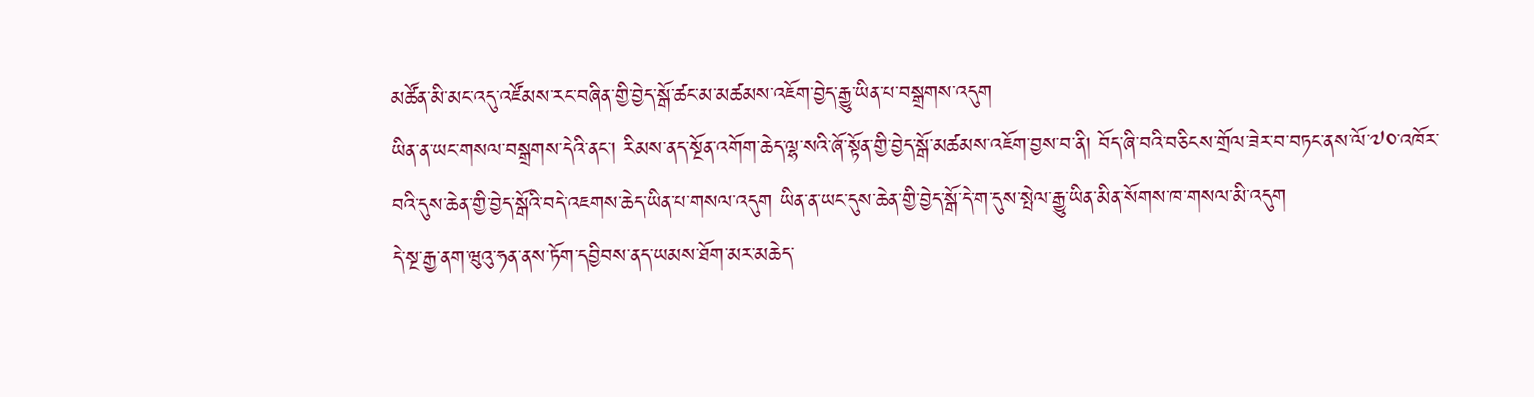མཚོན་མི་མང་འདུ་འཛོམས་རང་བཞིན་གྱི་བྱེད་སྒོ་ཚང་མ་མཚམས་འཇོག་བྱེད་རྒྱུ་ཡིན་པ་བསྒྲགས་འདུག
ཡིན་ན་ཡང་གསལ་བསྒྲགས་དེའི་ནང་། རིམས་ནད་སྔོན་འགོག་ཆེད་ལྷ་སའི་ཞོ་སྟོན་གྱི་བྱེད་སྒོ་མཚམས་འཇོག་བྱས་བ་ནི། བོད་ཞི་བའི་བཅིངས་གྲོལ་ཟེར་བ་བཏང་ནས་ལོ་༧༠་འཁོར་བའི་དུས་ཆེན་གྱི་བྱེད་སྒོའི་བདེ་འཇགས་ཆེད་ཡིན་པ་གསལ་འདུག ཡིན་ན་ཡང་དུས་ཆེན་གྱི་བྱེད་སྒོ་དེ་ག་དུས་སྤེལ་རྒྱུ་ཡིན་མིན་སོགས་ཁ་གསལ་མི་འདུག
དེ་སྔ་རྒྱ་ནག་ཝུའུ་ཧན་ནས་ཏོག་དབྱིབས་ནད་ཡམས་ཐོག་མར་མཆེད་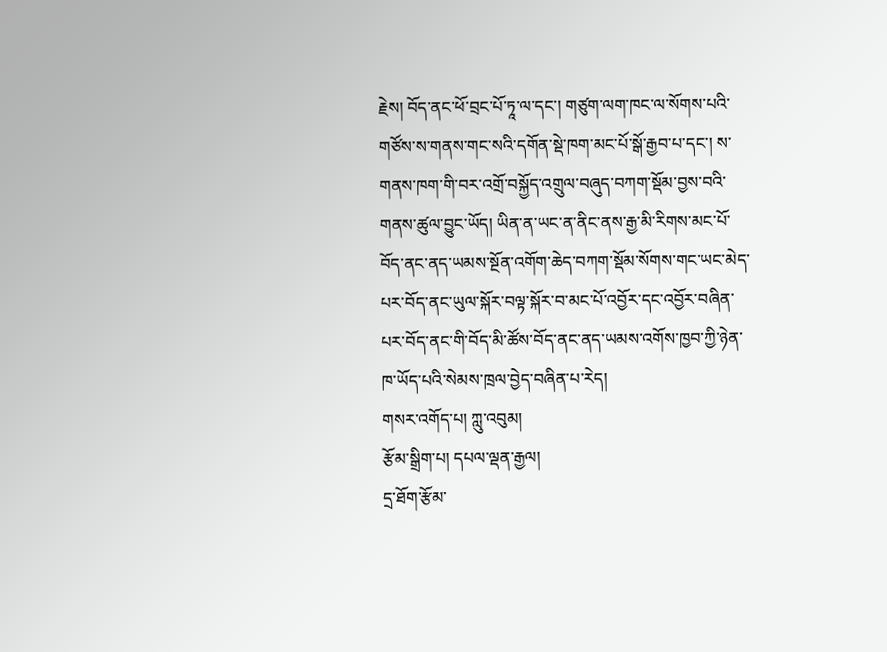རྗེས། བོད་ནང་ཕོ་བྲང་པོ་ཏཱ་ལ་དང་། གཙུག་ལག་ཁང་ལ་སོགས་པའི་གཙོས་ས་གནས་གང་སའི་དགོན་སྡེ་ཁག་མང་པོ་སྒོ་རྒྱབ་པ་དང་། ས་གནས་ཁག་གི་བར་འགྲོ་བསྐྱོད་འགྲུལ་བཞུད་བཀག་སྡོམ་བྱས་བའི་གནས་ཚུལ་བྱུང་ཡོད། ཡིན་ན་ཡང་ན་ནིང་ནས་རྒྱ་མི་རིགས་མང་པོ་བོད་ནང་ནད་ཡམས་སྔོན་འགོག་ཆེད་བཀག་སྡོམ་སོགས་གང་ཡང་མེད་པར་བོད་ནང་ཡུལ་སྐོར་བལྟ་སྐོར་བ་མང་པོ་འབྱོར་དང་འབྱོར་བཞིན་པར་བོད་ནང་གི་བོད་མི་ཚོས་བོད་ནང་ནད་ཡམས་འགོས་ཁྱབ་ཀྱི་ཉེན་ཁ་ཡོད་པའི་སེམས་ཁྲལ་བྱེད་བཞིན་པ་རེད།
གསར་འགོད་པ། ཀླུ་འབུམ།
རྩོམ་སྒྲིག་པ། དཔལ་ལྡན་རྒྱལ།
དྲ་ཐོག་རྩོམ་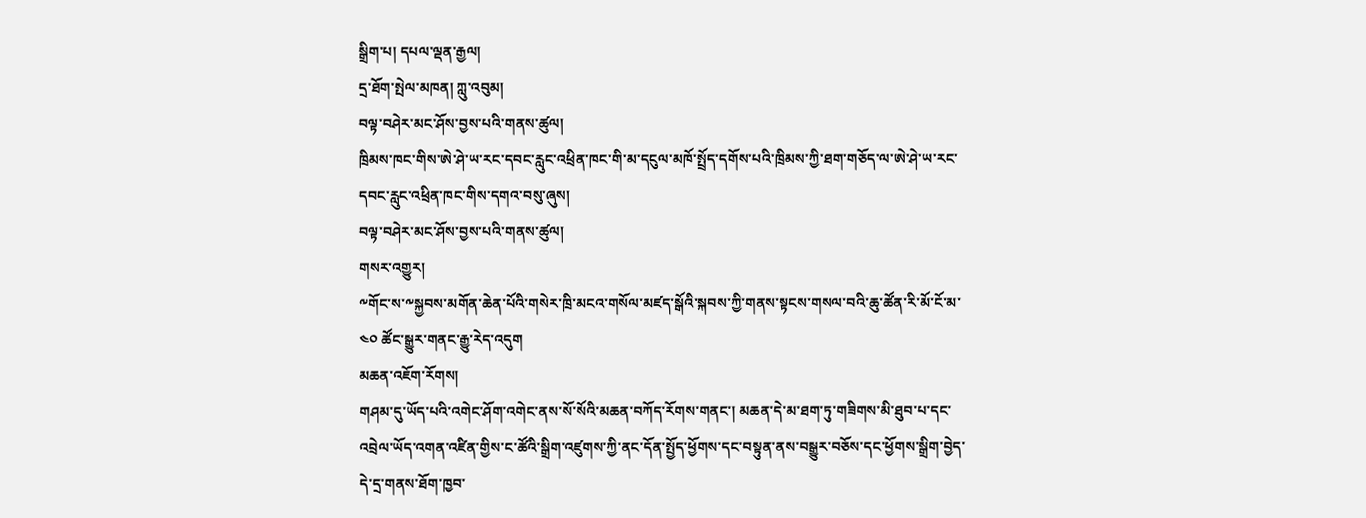སྒྲིག་པ། དཔལ་ལྡན་རྒྱལ།
དྲ་ཐོག་སྤེལ་མཁན། ཀླུ་འབུམ།
བལྟ་བཤེར་མང་ཤོས་བྱས་པའི་གནས་ཚུལ།
ཁྲིམས་ཁང་གིས་ཨེ་ཤེ་ཡ་རང་དབང་རླུང་འཕྲིན་ཁང་གི་མ་དངུལ་མཁོ་སྤྲོད་དགོས་པའི་ཁྲིམས་ཀྱི་ཐག་གཅོད་ལ་ཨེ་ཤེ་ཡ་རང་དབང་རླུང་འཕྲིན་ཁང་གིས་དགའ་བསུ་ཞུས།
བལྟ་བཤེར་མང་ཤོས་བྱས་པའི་གནས་ཚུལ།
གསར་འགྱུར།
༸གོང་ས་༸སྐྱབས་མགོན་ཆེན་པོའི་གསེར་ཁྲི་མངའ་གསོལ་མཛད་སྒོའི་སྐབས་ཀྱི་གནས་སྟངས་གསལ་བའི་ཆུ་ཚོན་རི་མོ་ངོ་མ་ ༤༠ ཚོང་སྒྱུར་གནང་རྒྱུ་རེད་འདུག
མཆན་འཇོག་རོགས།
གཤམ་དུ་ཡོད་པའི་འགེང་ཤོག་འགེང་ནས་སོ་སོའི་མཆན་བཀོད་རོགས་གནང་། མཆན་དེ་མ་ཐག་ཏུ་གཟིགས་མི་ཐུབ་པ་དང་འབྲེལ་ཡོད་འགན་འཛིན་གྱིས་ང་ཚོའི་སྒྲིག་འཛུགས་ཀྱི་ནང་དོན་སྤྱོད་ཕྱོགས་དང་བསྟུན་ནས་བསྒྱུར་བཅོས་དང་ཕྱོགས་སྒྲིག་བྱེད་དེ་དྲ་གནས་ཐོག་ཁྱབ་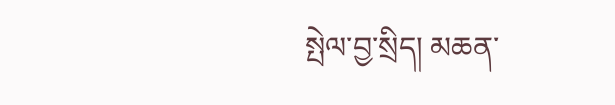སྤེལ་བྱ་སྲིད། མཆན་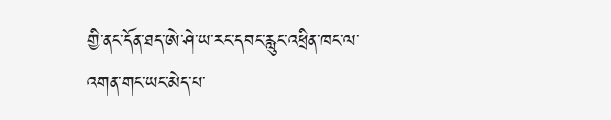གྱི་ནང་དོན་ཐད་ཨེ་ཤེ་ཡ་རང་དབང་རླུང་འཕྲིན་ཁང་ལ་འགན་གང་ཡང་མེད་པ་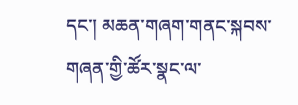དང་། མཆན་གཞག་གནང་སྐབས་གཞན་གྱི་ཚོར་སྣང་ལ་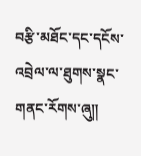བརྩི་མཐོང་དང་དངོས་འབྲེལ་ལ་ཐུགས་སྣང་གནང་རོགས་ཞུ༎